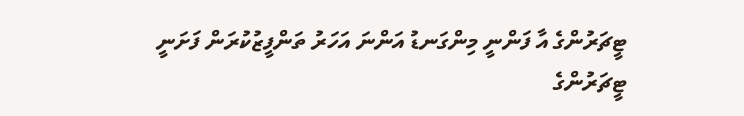ޓީޗަރުންގެ އާ ފަންނީ މިންގަނޑު އަންނަ އަހަރު ތަންފީޒުކުރަން ފަށަނީ
ޓީޗަރުންގެ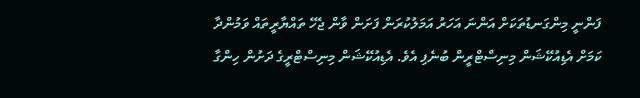ފަންނީ މިންގަނޑުތަކަށް އަންނަ އަހަރު އަމަލުކުރަން ފަށަން ވާން ޖެހޭ ތައްޔާރީތައް ވަމުންދާ ކަމަށް އެޑިއުކޭޝަން މިނިސްޓްރީން ބުނެފި އެވެ. އެޑިއުކޭޝަން މިނިސްޓްރީގެ ދަށުން ހިންގާ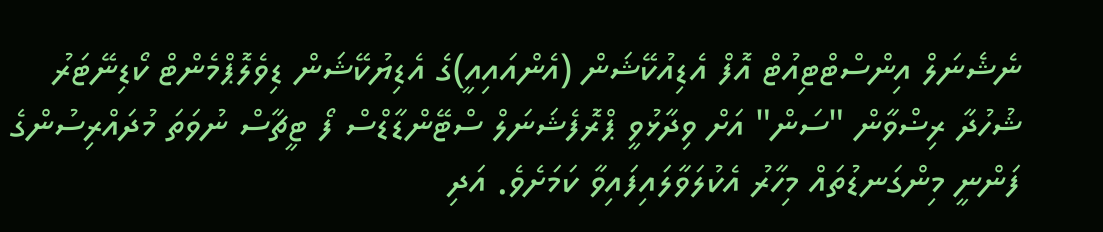ނެޝެނަލް އިންސްޓްޓިއުޓް އޮފް އެޑިއުކޭޝަން (އެންއައިއީ)ގެ އެޑިޔުކޭޝަން ޑިވެލޮޕްމެންޓް ކޯޑިނޭޓަރު ޝުހުދާ ރިޟްވާން "ސަން" އަށް ވިދާޅުވީ ޕްރޮފެޝަނަލް ސްޓޭންޑާޑްސް ފޯ ޓީޗާސް ނުވަތަ މުދައްރިސުންގެ ފަންނީ މިންގަނޑުތައް މިހާރު އެކުލަވާލައިފައިވާ ކަމަށެވެ. އަދި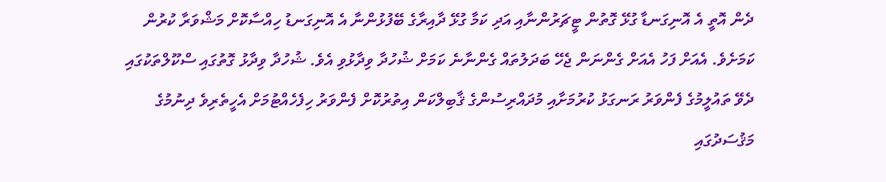ދެން އޮތީ އެ އޮނިގަނޑާ ގުޅޭ ގޮތުން ޓީޗަރުންނާއި އަދި ކަމާ ގުޅޭ ދާއިރާގެ ބޭފުޅުންނާ އެ އޮނިގަނޑު ހިއްސާކޮށް މަޝްވަރާ ކުރުން ކަމަށެވެ. އެއަށް ފަހު އެއަށް ގެންނަން ޖެހޭ ބަދަލުތައް ގެންނާނެ ކަމަށް ޝުހުދާ ވިދާޅުވި އެވެ. ޝުހުދާ ވިދާޅު ގޮތުގައި ސްކޫލްތަކުގައި ދެވޭ ތައުލީމުގެ ފެންވަރު ރަނގަޅު ކުރުމަށާއި މުދައްރިސުންގެ ޤާބިލްކަން އިތުރުކޮށް ފެންވަރު ހިފެހެއްޓުމަށް އެހީތެރިވެ ދިނުމުގެ މަޤުސަދުގައި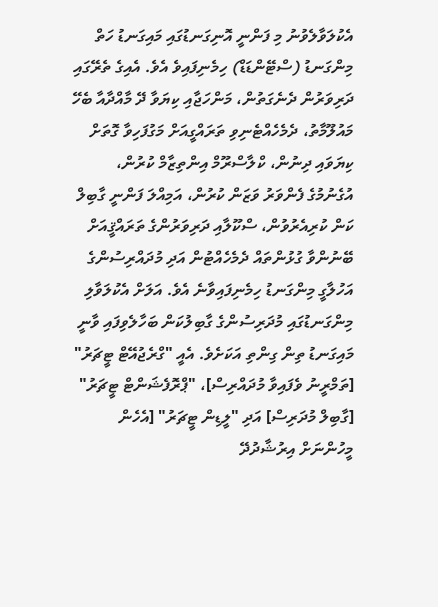އެކުލަވާލެވުނު މި ފަންނީ އޮނިގަނޑުގައި މައިގަނޑު ހަތް މިންގަނޑު (ސްޓޭންޑަޑް) ހިމެނިފައިވެ އެވެ. އެއިގެ ތެރޭގައި ދަރިވަރުން ދެނެގަތުން، މަންހަޖާއި ކިޔަވާ ދޭ މާއްދާއާ ބެހޭ މައުލޫމާތު، ދެމެހެއްޓެނިވި ތަރައްގީއަށް މަގުފަހިވާ ގޮތަށް ކިޔަވައި ދިނުން، ކްލާސްރޫމް އިންތިޒާމް ކުރުން، އުގެނުމުގެ ފެންވަރު ވަޒަން ކުރުން، އަމިއްލަ ފަންނީ ގާބިލް ކަން ކުރިއެރުވުން، ސްކޫލާއި ދަރިވަރުންގެ ތަރައްޤީއަށް ބޭނުންވާ ގުޅުންތައް ދެމެހެއްޓުން އަދި މުދައްރިސުންގެ އަހުލާގީ މިންގަނޑު ހިމެނިފައިވާނެ އެވެ. އަލަށް އެކުލަވާލި މިންގަނޑުގައި މުދަރިސުންގެ ގާބިލުކަން ބަހާލެވިފައި ވާނީ މައިގަނޑު ތިން ގިންތި އަކަށެވެ. އެއީ "ގްރެޖުއޭޓް ޓީޗަރު" [ތަމްރީނު ވެފައިވާ މުދައްރިސް]، "ޕްރޮފެޝަންޓް ޓީޗަރު" [ގާބިލް މުދަރިސް] އަދި "ލީޑިން ޓީޗަރު" [އެހެން މީހުންނަށް އިރުޝާދުދޭ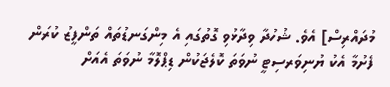މުދައްރިސް] އެވެ. ޝުހުދާ ވިދާޅުވި ގޮތުގައި އެ މިންގަނޑުތައް ތަންފީޒު ކުރަން ފެށުމާ އެކު ޔުނިވަރސިޓީ ނުވަތަ ކޮލެޖަކުން ޑިޕްލޮމާ ނުވަތަ އެއަށް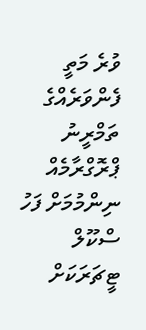ވުރެ މަތީ ފެންވަރެއްގެ ތަމްރީނު ޕްރޮގްރާމެއް ނިންމުމަށް ފަހު ސްކޫލް ޓީޗަރަކަށް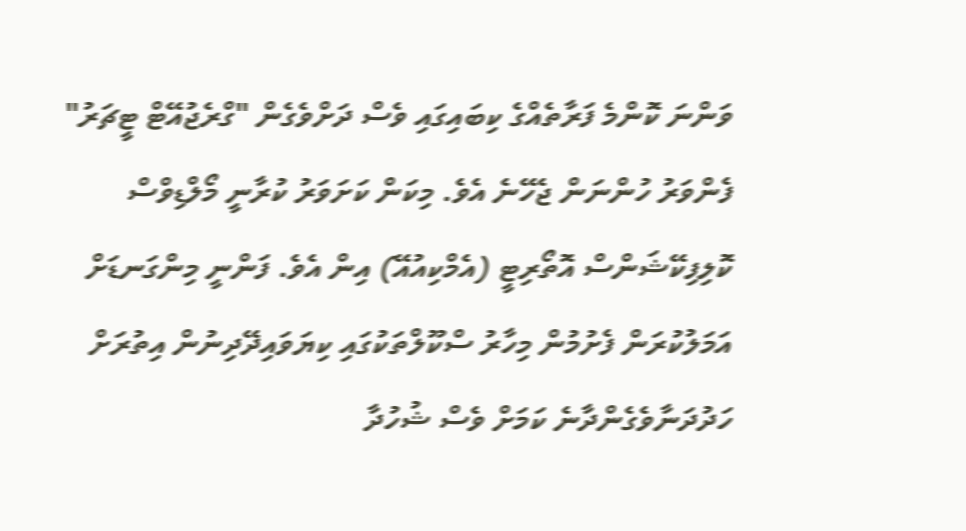ވަންނަ ކޮންމެ ފަރާތެއްގެ ކިބައިގައި ވެސް ދަށްވެގެން "ގްރެޖުއޭޓް ޓީޗަރު" ފެންވަރު ހުންނަން ޖެހޭނެ އެވެ. މިކަން ކަށަވަރު ކުރާނީ މޯލްޑިވްސް ކޮލިފިކޭޝަންސް އޮތޯރިޓީ (އެމްކިއުއޭ) އިން އެވެ. ފަންނީ މިންގަނޑަށް އަމަލުކުރަން ފެށުމުން މިހާރު ސްކޫލްތަކުގައި ކިޔަވައިދޭދިނުން އިތުރަށް ހަދުދަނާވެގެންދާނެ ކަމަށް ވެސް ޝުހުދާ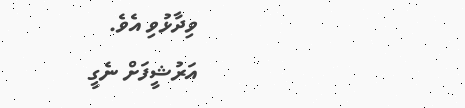ވިދާޅުވި އެވެ.
އަރުޝީފަށް ނެގީ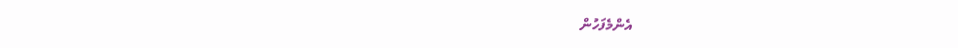އެންމެފަހުން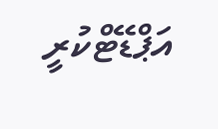އަޕްޑޭޓްކުރީ